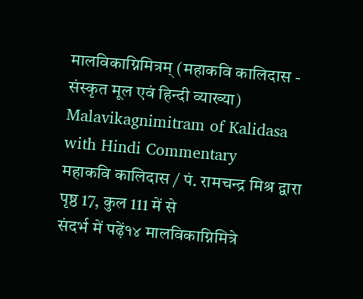मालविकाग्निमित्रम् (महाकवि कालिदास - संस्कृत मूल एवं हिन्दी व्याख्या)
Malavikagnimitram of Kalidasa with Hindi Commentary
महाकवि कालिदास / पं. रामचन्द्र मिश्र द्वारा
पृष्ठ 17, कुल 111 में से
संदर्भ में पढ़ें१४ मालविकाग्निमित्रे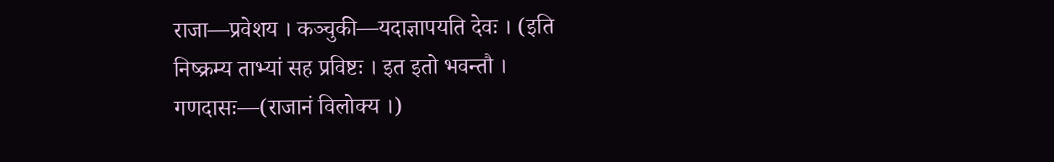राजा—प्रवेशय । कञ्चुकी—यदाज्ञापयति देवः । (इति निष्क्रम्य ताभ्यां सह प्रविष्टः । इत इतो भवन्तौ । गणदासः—(राजानं विलोक्य ।)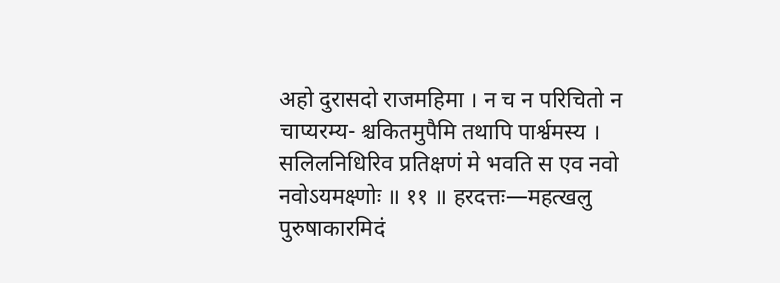अहो दुरासदो राजमहिमा । न च न परिचितो न चाप्यरम्य- श्चकितमुपैमि तथापि पार्श्वमस्य । सलिलनिधिरिव प्रतिक्षणं मे भवति स एव नवो नवोऽयमक्ष्णोः ॥ ११ ॥ हरदत्तः—महत्खलु पुरुषाकारमिदं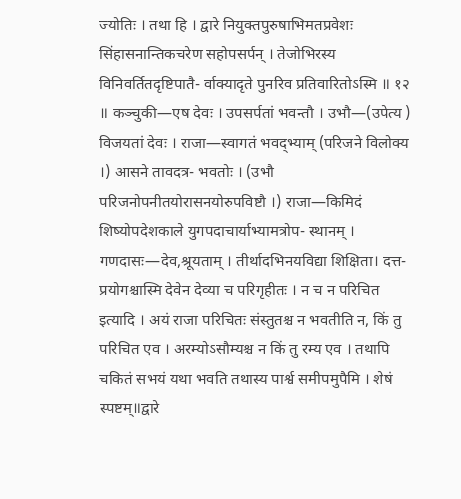ज्योतिः । तथा हि । द्वारे नियुक्तपुरुषाभिमतप्रवेशः सिंहासनान्तिकचरेण सहोपसर्पन् । तेजोभिरस्य विनिवर्तितदृष्टिपातै- र्वाक्यादृते पुनरिव प्रतिवारितोऽस्मि ॥ १२ ॥ कञ्चुकी—एष देवः । उपसर्पतां भवन्तौ । उभौ—(उपेत्य ) विजयतां देवः । राजा—स्वागतं भवद्भ्याम् (परिजने विलोक्य ।) आसने तावदत्र- भवतोः । (उभौ परिजनोपनीतयोरासनयोरुपविष्टौ ।) राजा—किमिदं शिष्योपदेशकाले युगपदाचार्याभ्यामत्रोप- स्थानम् । गणदासः—देव,श्रूयताम् । तीर्थादभिनयविद्या शिक्षिता। दत्त- प्रयोगश्चास्मि देवेन देव्या च परिगृहीतः । न च न परिचित इत्यादि । अयं राजा परिचितः संस्तुतश्च न भवतीति न, किं तु परिचित एव । अरम्योऽसौम्यश्च न किं तु रम्य एव । तथापि चकितं सभयं यथा भवति तथास्य पार्श्व समीपमुपैमि । शेषं स्पष्टम्॥द्वारे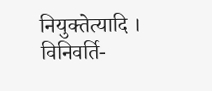नियुक्तेत्यादि । विनिवर्ति-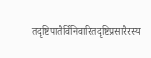तदृष्टिपातैर्विनिवारितदृष्टिप्रसारैरस्य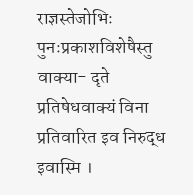राज्ञस्तेजोभिः पुनःप्रकाशविशेषैस्तु वाक्या- दृते प्रतिषेधवाक्यं विना प्रतिवारित इव निरुद्ध इवास्मि ।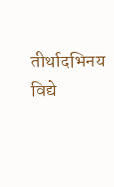तीर्थादभिनय विद्ये